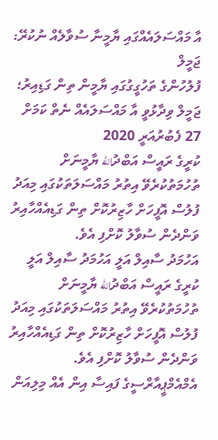އާ މައްސަލައެއްގައި ޔާމީނާ ސުވާލެއް ނުކުރޭ: ޖަމީލް
ފުލުހުންގެ ތަހުގީގުގައި ޔާމީން ތިން ގަޑިއިރު؛ ޖަމީލް ވިދާޅުވީ އާ މައްސަލައެއް ނެތް ކަމަށް
27 ފެބުރުއަރީ 2020
ކުރީގެ ރައީސް އަބްދުالله ޔާމީނަށް ތުހުމަތުކުރެވޭ އިތުރު މައްސަލަތަކުގައި މިއަދު ފުލުސް އޮފީހަށް ހާޒިރުކޮށް ތިން ގަޑިއެއްހާއިރު ވަންދެން ސުވާލު ކޮށްފި އެވެ.
އަހުމަދު ސާއިލް އަލީ އަހުމަދު ސާއިލް އަލީ
ކުރީގެ ރައީސް އަބްދުالله ޔާމީނަށް ތުހުމަތުކުރެވޭ އިތުރު މައްސަލަތަކުގައި މިއަދު ފުލުސް އޮފީހަށް ހާޒިރުކޮށް ތިން ގަޑިއެއްހާއިރު ވަންދެން ސުވާލު ކޮށްފި އެވެ.
އެމްއެމްޕީއާރްސީގެ ފައިސާ އިން އެއް މިލިއަން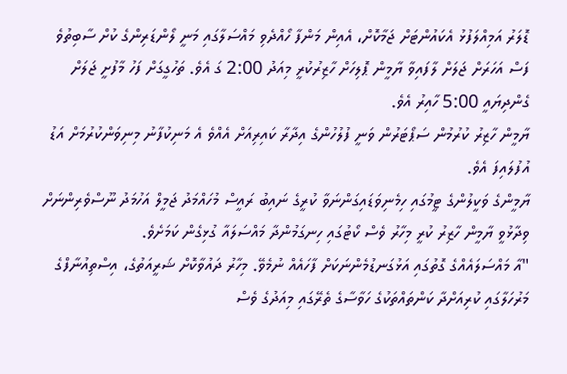ޑޮލަރު އަމިއްލަފުޅު އެކައުންޓަށް ޖަމާކޮށް، އެއިން މަންފާ ހޯއްދެވި މައްސަލާގައި މަނީ ލޯންޑަރިންގެ ކުށް ސާބިތުވެ ފަސް އަހަރަށް ޖަލަށް ލާފައިވާ ޔާމީން ޕޮލިހަށް ހާޒިރުކުރީ މިއަދު 2:00 ގަ އެވެ. ތަހުގީގަށް ފަހު މާފުށީ ޖަލަށް ގެންދިޔައީ 5:00 ހާއިރު އެވެ.
ޔާމީން ހާޒިރު ކުރުމުން ސަޕޯޓަރުން ވަނީ ފުލުހުންގެ އިދާރާ ކައިރިއަށް އެއްވެ އެ މަނިކުފާނު މިނިވަންކުރުމަށް އަޑު އުފުލައިފަ އެވެ.
ޔާމީންގެ ވަކީލުންގެ ޓީމުގައި ހިމެނިވަޑައިގަންނަވާ ކުރީގެ ނައިބު ރައީސް މުހައްމަދު ޖަމީލް އަހުމަދު ނޫސްވެރިންނަށް ވިދާޅުވީ ޔާމީން ހާޒިރު ކުރީ މިހާރު ވެސް ކޯޓުގައި ހިނގަމުންދާ މައްސަލައާ ގުޅިގެން ކަމަށެވެ.
"އާ މައްސަލައެއްގެ ގޮތުގައި އަޅުގަނޑުމެންނަކަށް ފާހައެއް ނުމެވޭ. މިހާރު ދައުވާކޮށް ޝަރީއަތުގެ، އިސްތިއުނާފްގެ މަރުހަލާގައި ކުރިއަށްދާ ކަންތައްތަކުގެ ހަވާސާގެ ތެރޭގައި މިއަދުގެ ވެސް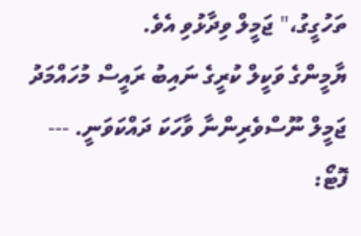ތަހުގީގު،" ޖަމީލް ވިދާޅުވި އެވެ.
ޔާމީންގެ ވަކީލް ކުރީގެ ނައިބު ރައީސް މުހައްމަދު ޖަމީލް ނޫސްވެރިންނާ ވާހަކަ ދައްކަވަނީ. --- ފޮޓޯ: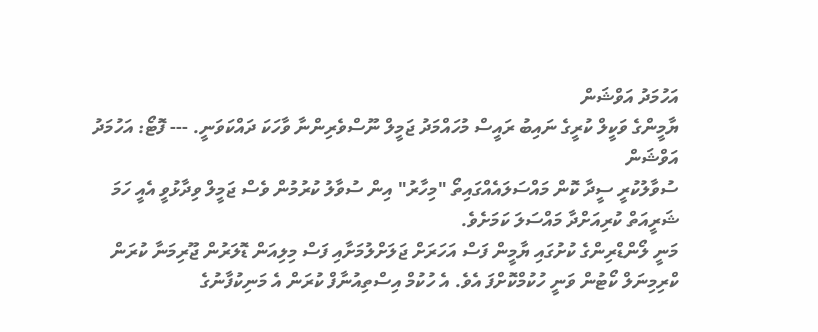އަހުމަދު އަވްޝަން
ޔާމީންގެ ވަކީލް ކުރީގެ ނައިބު ރައީސް މުހައްމަދު ޖަމީލް ނޫސްވެރިންނާ ވާހަކަ ދައްކަވަނީ. --- ފޮޓޯ: އަހުމަދު އަވްޝަން
ސުވާލުކުރީ ސީދާ ކޮން މައްސަލައެއްގައިތޯ "މިހާރު" އިން ސުވާލު ކުރުމުން ވެސް ޖަމީލް ވިދާޅުވީ އެއީ ހަމަ ޝަރީއަތް ކުރިއަށްދާ މައްސަލަ ކަމަށެވެ.
މަނީ ލޯންޑްރިންގެ ކުށުގައި ޔާމީން ފަސް އަހަރަށް ޖަލަށްލުމަށާއި ފަސް މިލިއަން ޑޮލަރުން ޖޫރިމަނާ ކުރަން ކްރިމިނަލް ކޯޓުން ވަނީ ހުކުމްކޮށްފަ އެވެ. އެ ހުކުމް އިސްތިއުނާފް ކުރަން އެ މަނިކުފާނުގެ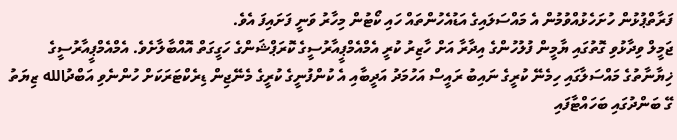ފަރާތްޕުޅުން ހުށަހެޅުއްވުމުން އެ މައްސަލައިގެ އަޑުއެހުންތައް ހައި ކޯޓުން މިހާރު ވަނީ ފަށައިފަ އެވެ.
ޖަމީލް ވިދާޅުވި ގޮތުގައި ޔާމީން ފުލުހުންގެ އިދާރާ އަށް ހާޒިރު ކުރީ އެމްއެމްޕީއާރުސީގެ ކޮރަޕްޝަންގެ ހަގީގަތް އޮއްބާލާށެވެ. އެމްއެމްޕީއާރުސީގެ ޚިޔާނާތުގެ މައްސަލާގައި ހިމެނޭ ކުރީގެ ނައިބު ރައީސް އަހުމަދު އަދީބާއި އެ ކުންފުނީގެ ކުރީގެ މެނޭޖިން ޑިރެކްޓަރަކަށް ހުންނެވި އަބްދުالله ޒިޔަތު ގޭ ބަންދުގައި ބަހައްޓާފައި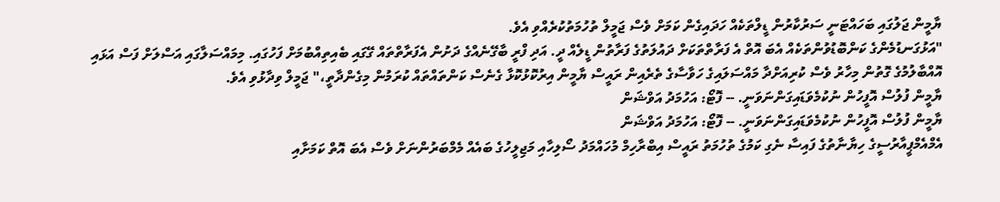ޔާމީން ޖަލުގައި ބަހައްޓަނީ ސަރުކާރުން ޑީލްތަކެއް ހަދައިގެން ކަމަށް ވެސް ޖަމީލް ތުހުމަތުކުރެއްވި އެވެ.
"އަޅުގަނޑުމެންގެ ކަންބޮޑުވުންތަކެއް އެބަ އޮތް އެ ފަރާތްތަކަށް ދައުލަތުގެ ފަރާތުން ޑީލެއް ދީ. އަދި ފްރީ ބާގޭނެއްގެ ދަށުން އެފަރާތްތައް ގޭގައި ބެއިތިއްބުމަށް ފަހުގައި. މިމައްސަލާގައި އަސްލަށް ފަސް އަޅައި އޮއްބާލުމުގެ ގޮތުން މިހާރު ވެސް ކުރިއަށްދާ މައްސަލައިގެ ހަވާސާގެ ތެރެއިން ރައީސް ޔާމީން އިރުކޮޅުކޮޅާ ގެނެސް ކަންތައްތައް ކުރަމުން މިގެންދާތީ،" ޖަމީލް ވިދާޅުވި އެވެ.
ޔާމީން ފުލުސް އޮފީހުން ނުކުމެވަޑައިގަންނަވަނީ. -- ފޮޓޯ: އަހުމަދު އަވްޝަން
ޔާމީން ފުލުސް އޮފީހުން ނުކުމެވަޑައިގަންނަވަނީ. -- ފޮޓޯ: އަހުމަދު އަވްޝަން
އެމްއެމްޕީއާރުސީގެ ހިޔާނާތުގެ ފައިސާ ނެގި ކަމުގެ ތުހުމަތު ރައީސް އިބްރާހިމް މުހައްމަދު ސޯލިހާއި މަޖިލީހުގެ ބައެއް މެމްބަރުންނަށް ވެސް އެބަ އޮތް ކަމަށާއި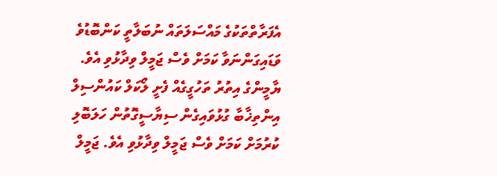އެފަރާތްތަކުގެ މައްސަލަތައް ނުބަލާތީ ކަންބޮޑުވެ ވަޑައިގަންނަވާ ކަމަށް ވެސް ޖަމީލް ވިދާޅުވި އެވެ.
ޔާމީންގެ އިތުރު ތަހުގީގެއް ފެށީ ލޯކަލް ކައުންސިލް އިންތިޚާބާ ގުޅުވައިގެން ސިޔާސީގޮތުން ހަލަބޮލި ކުރުމަށް ކަމަށް ވެސް ޖަމީލް ވިދާޅުވި އެވެ. ޖަމީލް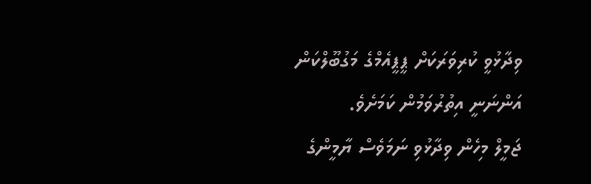ވިދާޅުވީ ކުރިވަރަކަށް ޕީޕީއެމްގެ މަގުބޫލްކަން އަންނަނީ އިތުރުވަމުން ކަމަށެވެ.
ޖަމީލް މިހެން ވިދާޅުވި ނަމަވެސް ޔާމީންގެ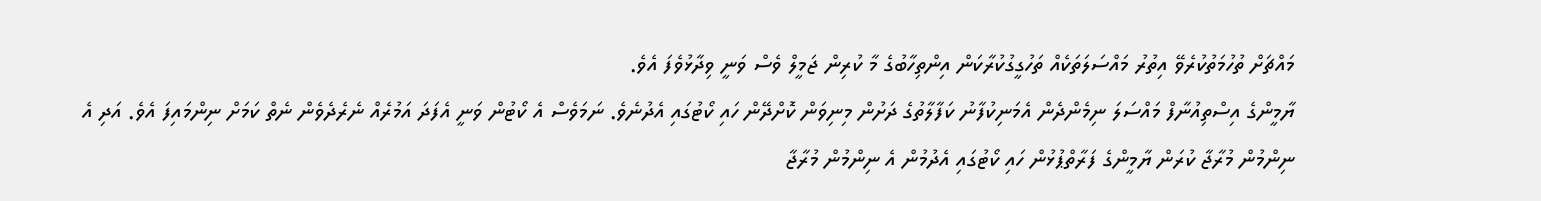މައްޗަށް ތުހުމަތުކުރެވޭ އިތުރު މައްސަލަތަކެއް ތަހުގީގުކުރާކަން އިންތިހާބުގެ މާ ކުރިން ޖަމީލް ވެސް ވަނީ ވިދާޅުވެފަ އެވެ.
ޔާމީންގެ އިސްތިއުނާފް މައްސަލަ ނިމެންދެން އެމަނިކުފާނު ކަފާލާތުގެ ދަށުން މިނިވަން ކޮށްދޭން ހައި ކޯޓުގައި އެދުނެވެ. ނަމަވެސް އެ ކޯޓުން ވަނީ އެފަދަ އަމުރެއް ނެރެދެވެން ނެތް ކަމަށް ނިންމައިފަ އެވެ. އަދި އެ ނިންމުން މުރާޖާ ކުރަން ޔާމީންގެ ފަރާތްޕުޅުން ހައި ކޯޓުގައި އެދުމުން އެ ނިންމުން މުރާޖާ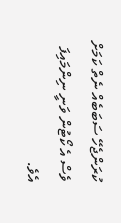ކުރަންޖެހޭ ސަބަބެއް ނެތް ކަމަށް ވެސް އެ ކޯޓުން ވަނީ ނިންމައިފަ އެވެ.